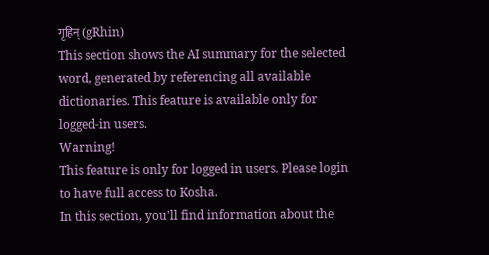गृहिन् (gRhin)
This section shows the AI summary for the selected word, generated by referencing all available dictionaries. This feature is available only for logged-in users.
Warning!
This feature is only for logged in users. Please login to have full access to Kosha.
In this section, you'll find information about the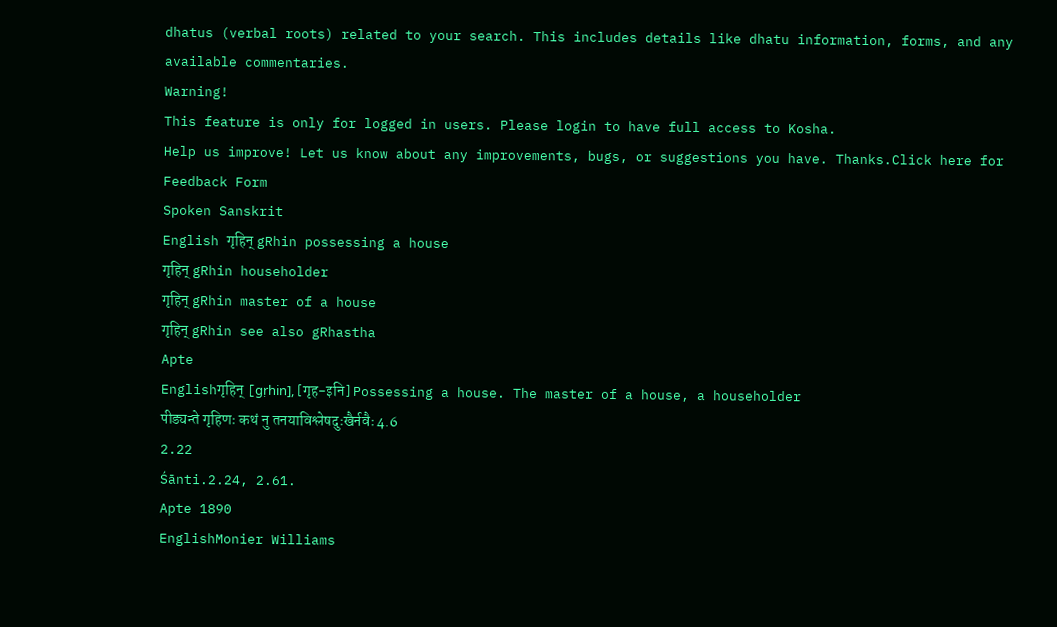dhatus (verbal roots) related to your search. This includes details like dhatu information, forms, and any available commentaries.
Warning!
This feature is only for logged in users. Please login to have full access to Kosha.
Help us improve! Let us know about any improvements, bugs, or suggestions you have. Thanks.Click here for Feedback Form
Spoken Sanskrit
English गृहिन् gRhin possessing a house
गृहिन् gRhin householder
गृहिन् gRhin master of a house
गृहिन् gRhin see also gRhastha
Apte
Englishगृहिन् [gṛhin], [गृह-इनि] Possessing a house. The master of a house, a householder
पीड्यन्ते गृहिणः कथं नु तनयाविश्लेषदुःखैर्नवैः 4.6
2.22
Śānti.2.24, 2.61.
Apte 1890
EnglishMonier Williams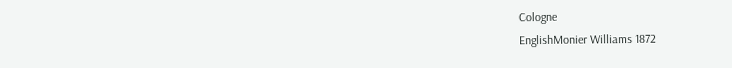Cologne
EnglishMonier Williams 1872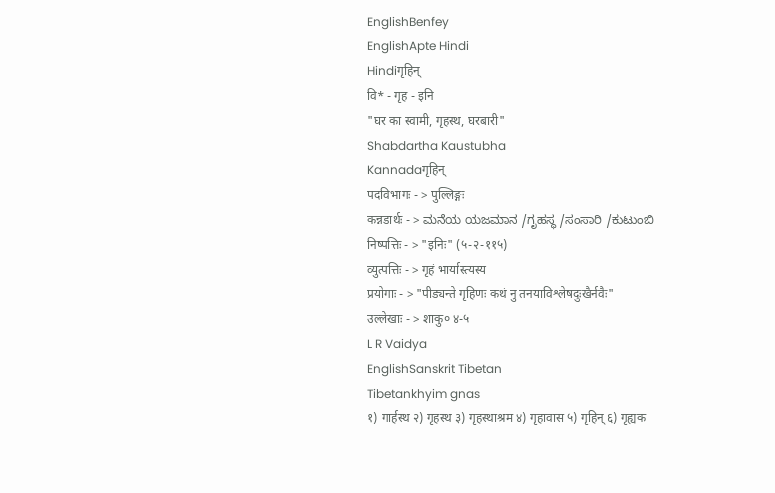EnglishBenfey
EnglishApte Hindi
Hindiगृहिन्
वि* - गृह - इनि
"घर का स्वामी, गृहस्थ, घरबारी"
Shabdartha Kaustubha
Kannadaगृहिन्
पदविभागः - > पुल्लिङ्गः
कन्नडार्थः - > ಮನೆಯ ಯಜಮಾನ /ಗೃಹಸ್ಥ /ಸಂಸಾರಿ /ಕುಟುಂಬಿ
निष्पत्तिः - > "इनिः" (५-२-११५)
व्युत्पत्तिः - > गृहं भार्यास्त्यस्य
प्रयोगाः - > "पीड्यन्ते गृहिणः कथं नु तनयाविश्लेषदुःखैर्नवैः"
उल्लेखाः - > शाकु० ४-५
L R Vaidya
EnglishSanskrit Tibetan
Tibetankhyim gnas
१) गार्हस्थ २) गृहस्थ ३) गृहस्थाश्रम ४) गृहावास ५) गृहिन् ६) गृह्यक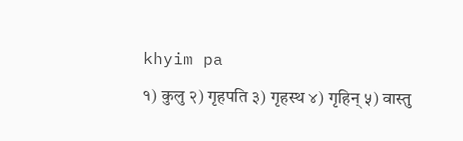khyim pa
१) कुलु २) गृहपति ३) गृहस्थ ४) गृहिन् ५) वास्तु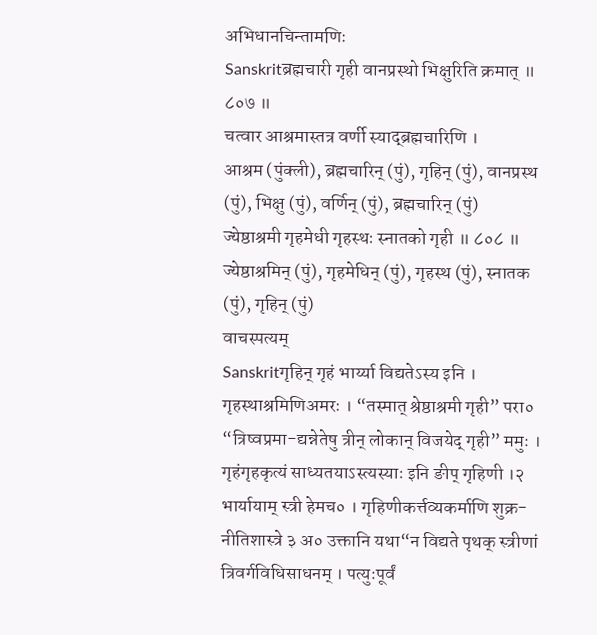अभिधानचिन्तामणिः
Sanskritब्रह्मचारी गृही वानप्रस्थो भिक्षुरिति क्रमात् ॥ ८०७ ॥
चत्वार आश्रमास्तत्र वर्णी स्याद्ब्रह्मचारिणि ।
आश्रम (पुंक्ली), ब्रह्मचारिन् (पुं), गृहिन् (पुं), वानप्रस्थ (पुं), भिक्षु (पुं), वर्णिन् (पुं), ब्रह्मचारिन् (पुं)
ज्येष्ठाश्रमी गृहमेधी गृहस्थः स्नातको गृही ॥ ८०८ ॥
ज्येष्ठाश्रमिन् (पुं), गृहमेधिन् (पुं), गृहस्थ (पुं), स्नातक (पुं), गृहिन् (पुं)
वाचस्पत्यम्
Sanskritगृहिन् गृहं भार्य्या विद्यतेऽस्य इनि । गृहस्थाश्रमिणिअमरः । “तस्मात् श्रेष्ठाश्रमी गृही” परा० “त्रिष्वप्रमा-द्यन्नेतेषु त्रीन् लोकान् विजयेद् गृही” ममुः । गृहंगृहकृत्यं साध्यतयाऽस्त्यस्याः इनि ङीप् गृहिणी ।२ भार्यायाम् स्त्री हेमच० । गृहिणीकर्त्तव्यकर्माणि शुक्र-नीतिशास्त्रे ३ अ० उक्तानि यथा“न विद्यते पृथक् स्त्रीणां त्रिवर्गविधिसाधनम् । पत्युःपूर्वं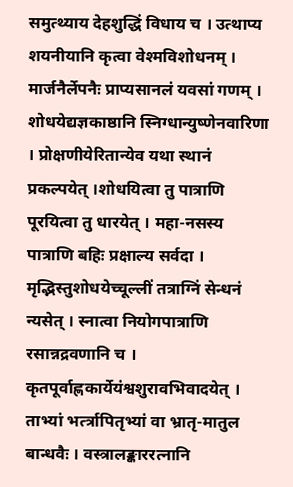समुत्थ्याय देहशुद्धिं विधाय च । उत्थाप्य शयनीयानि कृत्वा वेश्मविशोधनम् । मार्जनैर्लेपनैः प्राप्यसानलं यवसां गणम् । शोधयेद्यज्ञकाष्ठानि स्निग्धान्युष्णेनवारिणा । प्रोक्षणीयेरितान्येव यथा स्थानं प्रकल्पयेत् ।शोधयित्वा तु पात्राणि पूरयित्वा तु धारयेत् । महा-नसस्य पात्राणि बहिः प्रक्षाल्य सर्वदा । मृद्भिस्तुशोधयेच्चूल्लीं तत्राग्निं सेन्धनं न्यसेत् । स्नात्वा नियोगपात्राणि रसान्नद्रवणानि च । कृतपूर्वाह्णकार्येयंश्वशुरावभिवादयेत् । ताभ्यां भर्त्त्रापितृभ्यां वा भ्रातृ-मातुल बान्धवैः । वस्त्रालङ्काररत्नानि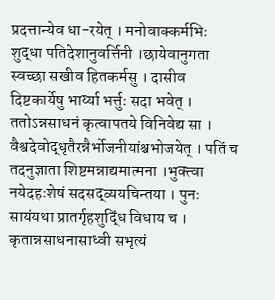प्रदत्तान्येव धा-रयेत् । मनोवाक्कर्मभिः शुद्धा पतिदेशानुवर्त्तिनी ।छायेवानुगता स्वच्छा सखीव हितकर्मसु । दासीव दिष्टकार्येषु भार्य्या भर्त्तुः सदा भवेत् । ततोऽन्नसाधनं कृत्वापतये विनिवेद्य सा । वैश्वदेवोद्धृतैरन्नैर्भोजनीयांश्चभोजयेत् । पतिं च तदनुज्ञाता शिष्टमन्नाद्यमात्मना ।भुक्त्वा नयेदहःशेषं सदसद्व्ययचिन्तया । पुनः सायंयथा प्रातर्गृहशुद्धिं विधाय च । कृतान्नसाधनासाध्वी सभृत्यं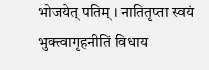भोजयेत् पतिम् । नातितृप्ता स्वयं भुक्त्वागृहनीतिं विधाय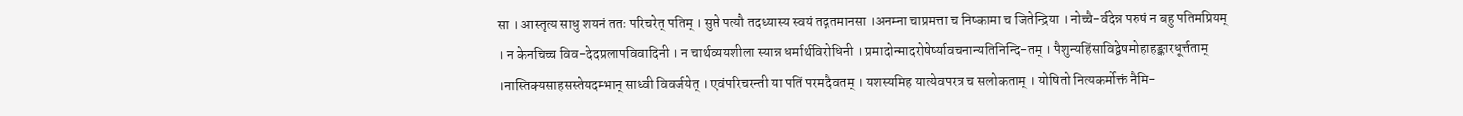सा । आस्तृत्य साधु शयनं ततः परिचरेत् पतिम् । सुप्ते पत्यौ तदध्यास्य स्वयं तद्गतमानसा ।अनम्ना चाप्रमत्ता च निष्कामा च जितेन्द्रिया । नोच्चै-र्वदेन्न परुषं न बहु पतिमप्रियम् । न केनचिच्च विव-देदप्रलापविवादिनी । न चार्थव्ययशीला स्यान्न धर्मार्थविरोधिनी । प्रमादोन्मादरोषेर्ष्यावचनान्यतिनिन्दि-तम् । पैशुन्यहिंसाविद्वेषमोहाहङ्कारधूर्त्तताम् ।नास्तिक्यसाहसस्तेयदम्भान् साध्वी विवर्जयेत् । एवंपरिचरन्ती या पतिं परमदैवतम् । यशस्यमिह यात्येवपरत्र च सलोकताम् । योषितो नित्यकर्मोक्तं नैमि-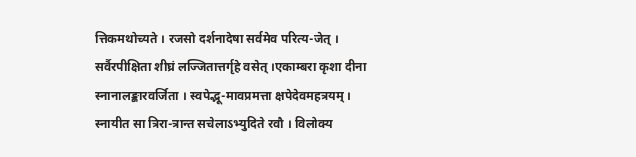त्तिकमथोच्यते । रजसो दर्शनादेषा सर्वमेव परित्य-जेत् । सर्वैरपीक्षिता शीघ्रं लज्जितात्तर्गृहे वसेत् ।एकाम्बरा कृशा दीना स्नानालङ्कारवर्जिता । स्वपेद्भू-मावप्रमत्ता क्षपेदेवमहत्रयम् । स्नायीत सा त्रिरा-त्रान्त सचेलाऽभ्युदिते रवौ । विलोक्य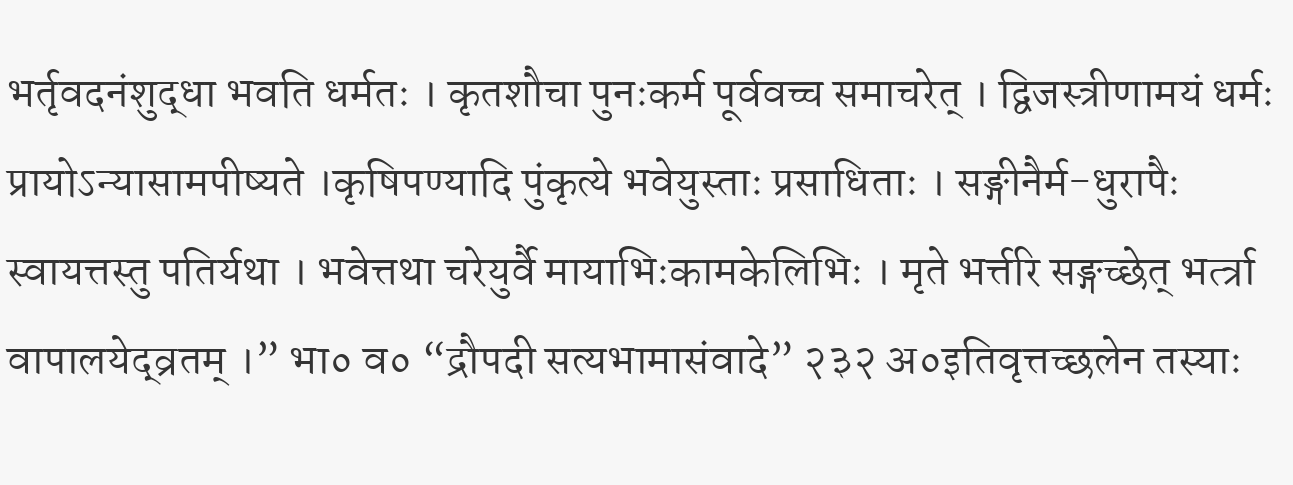भर्तृवदनंशुद्धा भवति धर्मतः । कृतशौचा पुनःकर्म पूर्ववच्च समाचरेत् । द्विजस्त्रीणामयं धर्मः प्रायोऽन्यासामपीष्यते ।कृषिपण्यादि पुंकृत्ये भवेयुस्ताः प्रसाधिताः । सङ्गीनैर्म-धुरापैः स्वायत्तस्तु पतिर्यथा । भवेत्तथा चरेयुर्वै मायाभिःकामकेलिभिः । मृते भर्त्तरि सङ्गच्छेत् भर्त्त्रा वापालयेद्व्रतम् ।” भा० व० “द्रौपदी सत्यभामासंवादे” २३२ अ०इतिवृत्तच्छलेन तस्याः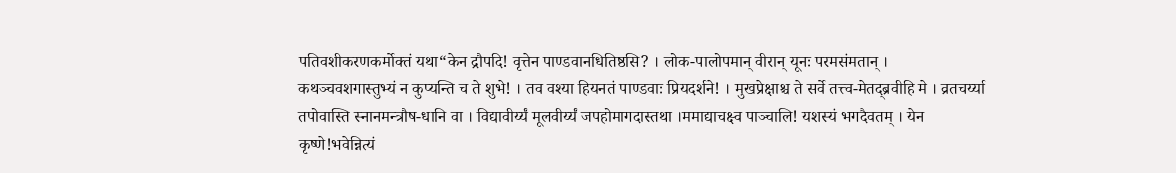पतिवशीकरणकर्मोक्तं यथा“केन द्रौपदि! वृत्तेन पाण्डवानधितिष्ठसि? । लोक-पालोपमान् वीरान् यूनः परमसंमतान् । कथञ्चवशगास्तुभ्यं न कुप्यन्ति च ते शुभे! । तव वश्या हियनतं पाण्डवाः प्रियदर्शने! । मुखप्रेक्षाश्च ते सर्वे तत्त्व-मेतद्ब्रवीहि मे । व्रतचर्य्या तपोवास्ति स्नानमन्त्रौष-धानि वा । विद्यावीर्य्यं मूलवीर्य्यं जपहोमागदास्तथा ।ममाद्याचक्ष्व पाञ्चालि! यशस्यं भगदैवतम् । येन कृष्णे!भवेन्नित्यं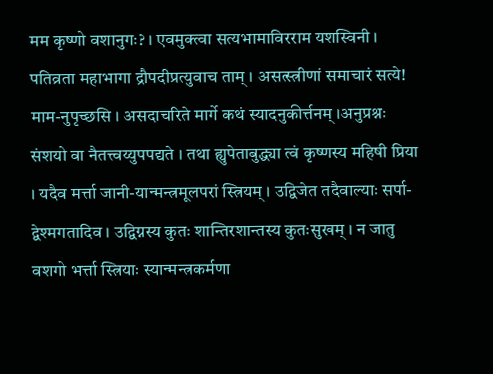मम कृष्णो वशानुगः? । एवमुक्त्वा सत्यभामाविरराम यशस्विनी । पतिव्रता महाभागा द्रौपदीप्रत्युवाच ताम् । असत्स्त्रीणां समाचारं सत्ये! माम-नुपृच्छसि । असदाचरिते मार्गे कथं स्यादनुकीर्त्तनम् ।अनुप्रश्नः संशयो वा नैतत्त्वय्युपपद्यते । तथा ह्युपेताबुद्ध्या त्वं कृष्णस्य महिषी प्रिया । यदैव मर्त्ता जानी-यान्मन्त्रमूलपरां स्त्रियम् । उद्विजेत तदैवाल्याः सर्पा-द्वेश्मगतादिव । उद्विग्नस्य कुतः शान्तिरशान्तस्य कुतःसुखम् । न जातु वशगो भर्त्ता स्त्रियाः स्यान्मन्त्रकर्मणा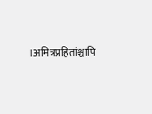।अमित्रप्रहितांश्चापि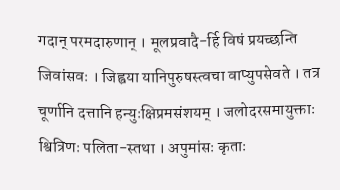गदान् परमदारुणान् । मूलप्रवादै-र्हि विषं प्रयच्छन्ति जिवांसवः । जिह्वया यानिपुरुषस्त्वचा वाप्युपसेवते । तत्र चूर्णानि दत्तानि हन्युःक्षिप्रमसंशयम् । जलोदरसमायुक्ताः श्वित्रिणः पलिता-स्तथा । अपुमांसः कृताः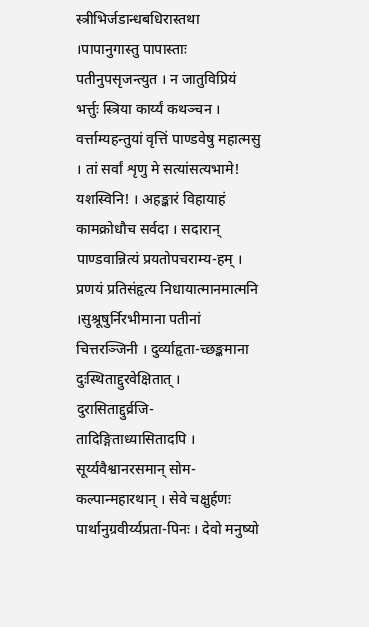स्त्रीभिर्जडान्धबधिरास्तथा ।पापानुगास्तु पापास्ताः पतीनुपसृजन्त्युत । न जातुविप्रियं भर्त्तुः स्त्रिया कार्य्यं कथञ्चन । वर्त्ताम्यहन्तुयां वृत्तिं पाण्डवेषु महात्मसु । तां सर्वां शृणु मे सत्यांसत्यभामे! यशस्विनि! । अहङ्कारं विहायाहं कामक्रोधौच सर्वदा । सदारान् पाण्डवान्नित्यं प्रयतोपचराम्य-हम् । प्रणयं प्रतिसंहृत्य निधायात्मानमात्मनि ।सुश्रूषुर्निरभीमाना पतीनां चित्तरञ्जिनी । दुर्व्याहृता-च्छङ्कमाना दुःस्थिताद्दुरवेक्षितात् । दुरासिताद्दुर्व्रजि-तादिङ्गिताध्यासितादपि । सूर्य्यवैश्वानरसमान् सोम-कल्पान्महारथान् । सेवे चक्षुर्हणः पार्थानुग्रवीर्य्यप्रता-पिनः । देवो मनुष्यो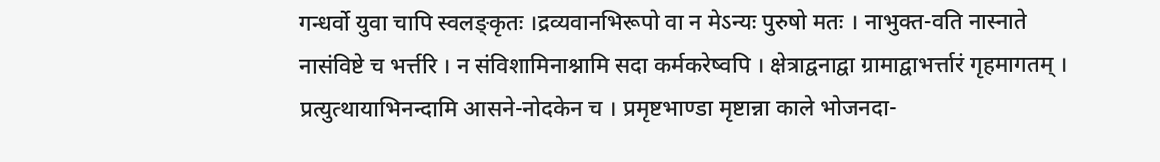गन्धर्वो युवा चापि स्वलङ्कृतः ।द्रव्यवानभिरूपो वा न मेऽन्यः पुरुषो मतः । नाभुक्त-वति नास्नाते नासंविष्टे च भर्त्तरि । न संविशामिनाश्नामि सदा कर्मकरेष्वपि । क्षेत्राद्वनाद्वा ग्रामाद्वाभर्त्तारं गृहमागतम् । प्रत्युत्थायाभिनन्दामि आसने-नोदकेन च । प्रमृष्टभाण्डा मृष्टान्ना काले भोजनदा-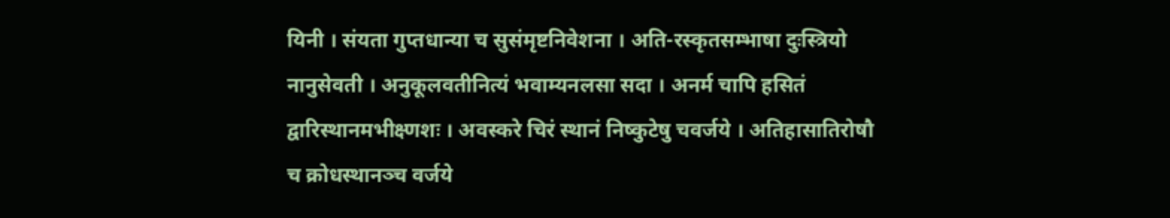यिनी । संयता गुप्तधान्या च सुसंमृष्टनिवेशना । अति-रस्कृतसम्भाषा दुःस्त्रियो नानुसेवती । अनुकूलवतीनित्यं भवाम्यनलसा सदा । अनर्म चापि हसितं द्वारिस्थानमभीक्ष्णशः । अवस्करे चिरं स्थानं निष्कुटेषु चवर्जये । अतिहासातिरोषौ च क्रोधस्थानञ्च वर्जये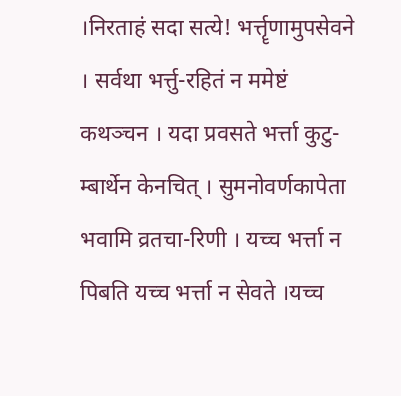।निरताहं सदा सत्ये! भर्त्तॄणामुपसेवने । सर्वथा भर्त्तु-रहितं न ममेष्टं कथञ्चन । यदा प्रवसते भर्त्ता कुटु-म्बार्थेन केनचित् । सुमनोवर्णकापेता भवामि व्रतचा-रिणी । यच्च भर्त्ता न पिबति यच्च भर्त्ता न सेवते ।यच्च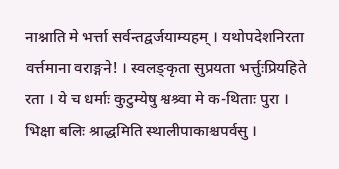नाश्नाति मे भर्त्ता सर्वन्तद्वर्जयाम्यहम् । यथोपदेशनिरता वर्त्तमाना वराङ्गने! । स्वलङ्कृता सुप्रयता भर्त्तुःप्रियहिते रता । ये च धर्माः कुटुम्येषु श्वश्र्वा मे क-थिताः पुरा । भिक्षा बलिः श्राद्धमिति स्थालीपाकाश्चपर्वसु ।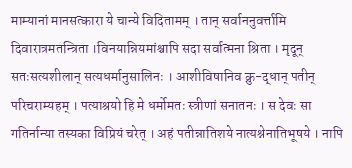माम्यानां मानसत्कारा ये चान्ये विदितामम् । तान् सर्वाननुवर्त्तामि दिवारात्रमतन्त्रिता ।विनयान्नियमांश्चापि सदा सर्वात्मना श्रिता । मृदून् सतःसत्यशीलान् सत्यधर्मानुसालिनः । आशीविषानिव क्रु-द्धान् पतीन् परिचराम्यहम् । पत्याश्रयो हि मे धर्मोमतः स्त्रीणां सनातनः । स देवः सा गतिर्नान्या तस्यका विप्रियं चरेत् । अहं पतीन्नातिशये नात्यश्नेनातिभूषये । नापि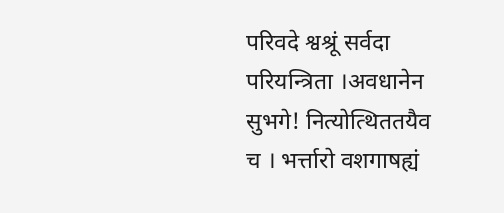परिवदे श्वश्रूं सर्वदा परियन्त्रिता ।अवधानेन सुभगे! नित्योत्थिततयैव च । भर्त्तारो वशगाषह्यं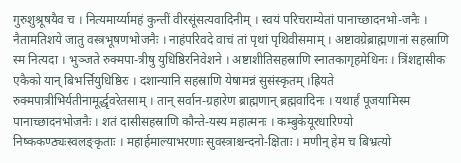गुरुशुश्रूषयैव च । नित्यमार्य्यामहं कुन्तीं वीरसूंसत्यवादिनीम् । स्वयं परिचराम्येतां पानाच्छादनभो-जनैः । नैतामतिशये जातु वस्त्रभूषणभोजनैः । नाहंपरिवदे वाचं तां पृथां पृथिवीसमाम् । अष्टावग्रेब्राह्मणानां सहस्राणि स्म नित्यदा । भुञ्जते रुक्मपा-त्रीषु युधिष्ठिरनिवेशने । अष्टाशीतिसहस्राणि स्नातकागृहमेधिनः । त्रिंशद्दासीक एकैको यान् बिभर्त्तियुधिष्ठिरः । दशान्यानि सहस्राणि येषामन्नं सुसंस्कृतम् ।ह्रियते रुक्मपात्रीभिर्यतीनामूर्द्धृवरेतसाम् । तान् सर्वान-ग्रहारेण ब्राह्मणान् ब्रह्मवादिनः । यथार्हं पूजयामिस्म पानाच्छादनभोजनैः । शतं दासीसहस्राणि कौन्ते-यस्य महात्मनः । कम्बुकेयूरधारिण्यो निष्ककण्ठ्यःस्वलङ्कृताः । महार्हमाल्याभरणाः सुवस्त्राश्चन्दनो-क्षिताः । मणीन् हेम च बिभ्रत्यो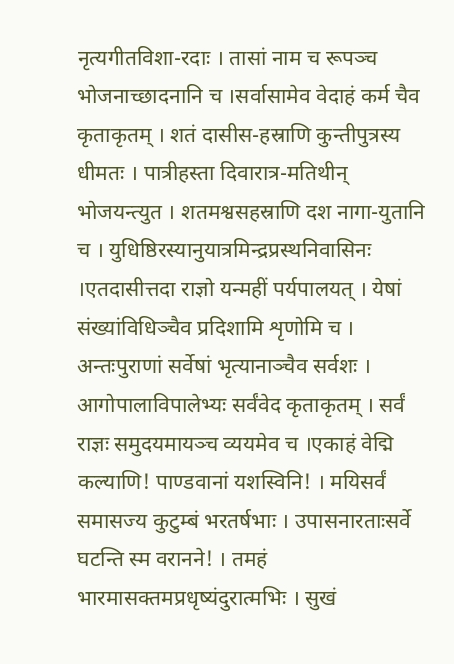नृत्यगीतविशा-रदाः । तासां नाम च रूपञ्च भोजनाच्छादनानि च ।सर्वासामेव वेदाहं कर्म चैव कृताकृतम् । शतं दासीस-हस्राणि कुन्तीपुत्रस्य धीमतः । पात्रीहस्ता दिवारात्र-मतिथीन् भोजयन्त्युत । शतमश्वसहस्राणि दश नागा-युतानि च । युधिष्ठिरस्यानुयात्रमिन्द्रप्रस्थनिवासिनः ।एतदासीत्तदा राज्ञो यन्महीं पर्यपालयत् । येषां संख्यांविधिञ्चैव प्रदिशामि शृणोमि च । अन्तःपुराणां सर्वेषां भृत्यानाञ्चैव सर्वशः । आगोपालाविपालेभ्यः सर्वंवेद कृताकृतम् । सर्वं राज्ञः समुदयमायञ्च व्ययमेव च ।एकाहं वेद्मि कल्याणि! पाण्डवानां यशस्विनि! । मयिसर्वं समासज्य कुटुम्बं भरतर्षभाः । उपासनारताःसर्वे घटन्ति स्म वरानने! । तमहं भारमासक्तमप्रधृष्यंदुरात्मभिः । सुखं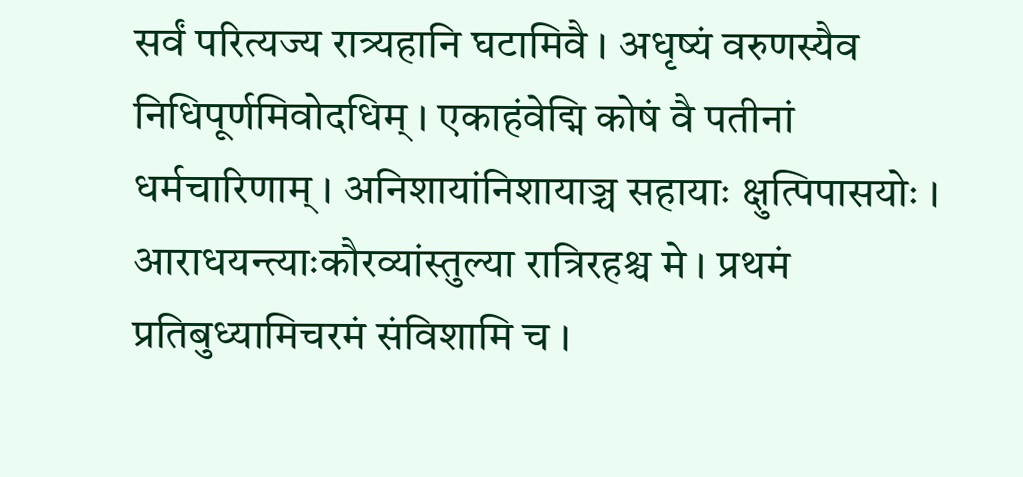सर्वं परित्यज्य रात्र्यहानि घटामिवै । अधृष्यं वरुणस्यैव निधिपूर्णमिवोदधिम् । एकाहंवेद्मि कोषं वै पतीनां धर्मचारिणाम् । अनिशायांनिशायाञ्च सहायाः क्षुत्पिपासयोः । आराधयन्त्याःकौरव्यांस्तुल्या रात्रिरहश्च मे । प्रथमं प्रतिबुध्यामिचरमं संविशामि च ।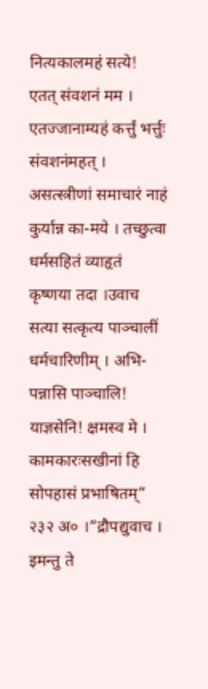नित्यकालमहं सत्ये! एतत् संवशनं मम । एतज्जानाम्यहं कर्त्तुं भर्त्तुः संवशनंमहत् । असत्स्त्रीणां समाचारं नाहं कुर्यान्न का-मये । तच्छुत्वा धर्मसहितं व्याहृतं कृष्णया तदा ।उवाच सत्या सत्कृत्य पाञ्चालीं धर्मचारिणीम् । अभि-पन्नासि पाञ्चालि! याज्ञसेनि! क्षमस्व मे । कामकारःसखीनां हि सोपहासं प्रभाषितम्” २३२ अ० ।“द्रौपद्युवाच । इमन्तु ते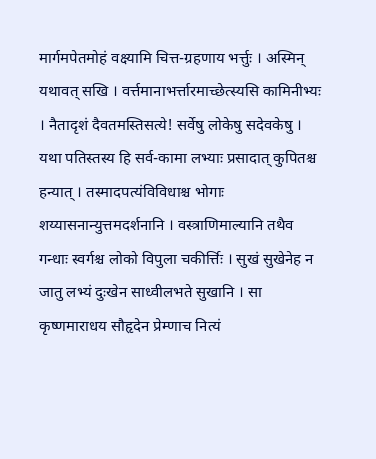मार्गमपेतमोहं वक्ष्यामि चित्त-ग्रहणाय भर्त्तुः । अस्मिन् यथावत् सखि । वर्त्तमानाभर्त्तारमाच्छेत्स्यसि कामिनीभ्यः । नैतादृशं दैवतमस्तिसत्ये! सर्वेषु लोकेषु सदेवकेषु । यथा पतिस्तस्य हि सर्व-कामा लभ्याः प्रसादात् कुपितश्च हन्यात् । तस्मादपत्यंविविधाश्च भोगाः शय्यासनान्युत्तमदर्शनानि । वस्त्राणिमाल्यानि तथैव गन्धाः स्वर्गश्च लोको विपुला चकीर्त्तिः । सुखं सुखेनेह न जातु लभ्यं दुःखेन साध्वीलभते सुखानि । सा कृष्णमाराधय सौहृदेन प्रेम्णाच नित्यं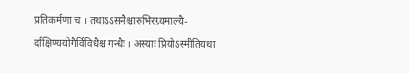प्रतिकर्मणा च । तथाऽऽसनैश्चारुभिरग्र्यमाल्यै-र्दाक्षिण्ययोगैर्विविधैश्च गन्धैः । अस्याः प्रियोऽस्मीतियथा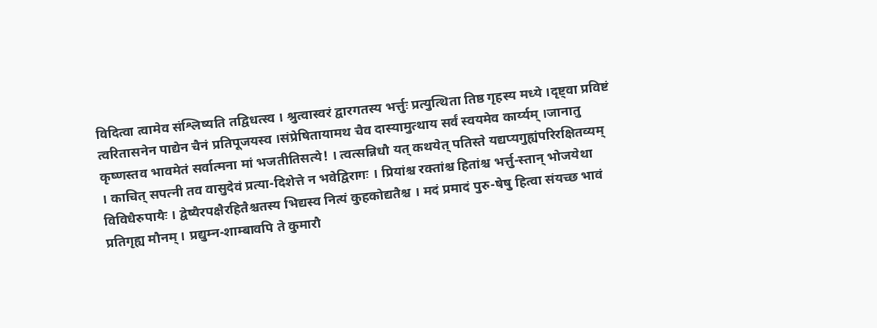विदित्वा त्वामेव संश्लिष्यति तद्विधत्स्व । श्रुत्वास्वरं द्वारगतस्य भर्त्तुः प्रत्युत्थिता तिष्ठ गृहस्य मध्ये ।दृष्ट्वा प्रविष्टं त्वरितासनेन पाद्येन चैनं प्रतिपूजयस्व ।संप्रेषितायामथ चैव दास्यामुत्थाय सर्वं स्वयमेव कार्य्यम् ।जानातु कृष्णस्तव भावमेतं सर्वात्मना मां भजतीतिसत्ये! । त्वत्सन्निधौ यत् कथयेत् पतिस्ते यद्यप्यगुह्यंपरिरक्षितव्यम् । काचित् सपत्नी तव वासुदेवं प्रत्या-दिशेत्ते न भवेद्विरागः । प्रियांश्च रक्तांश्च हितांश्च भर्त्तु-स्तान् भोजयेथा विविधैरुपायैः । द्वेष्यैरपक्षैरहितैश्चतस्य भिद्यस्व नित्यं कुहकोद्यतैश्च । मदं प्रमादं पुरु-षेषु हित्वा संयच्छ भावं प्रतिगृह्य मौनम् । प्रद्युम्न-शाम्बावपि ते कुमारौ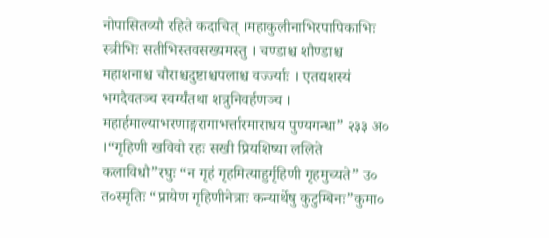नोपासितव्यौ रहिते कदाचित् ।महाकुलीनाभिरपापिकाभिः स्त्रीभिः सतीभिस्तवसख्यमस्तु । चण्डाश्च शौण्डाश्च महाशनाश्च चौराश्चदुष्टाश्चपलाश्च वर्ज्ज्याः । एतद्यशस्यं भगदैवतञ्च स्वर्ग्यंतथा शत्रुनिवर्हणञ्च । महार्हमाल्याभरणाङ्गरागाभर्त्तारमाराधय पुण्यगन्धा” २३३ अ० ।“गृहिणी खविवो रहः सखी प्रियशिष्या ललिते कलाविधौ”रघुः “न गृहं गृहमित्याहुर्गृहिणी गृहमुच्यते” उ० त०स्मृतिः “प्रायेण गृहिणीनेत्राः कन्यार्थेषु कुटुम्बिनः”कुमा०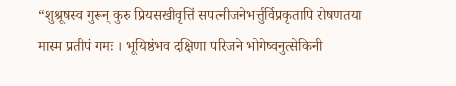“शुश्रूषस्व गुरून् कुरु प्रियसखीवृत्तिं सपत्नीजनेभर्त्तुर्विप्रकृतापि रोषणतया मास्म प्रतीपं गमः । भूयिष्ठंभव दक्षिणा परिजने भोगेष्वनुत्सेकिनी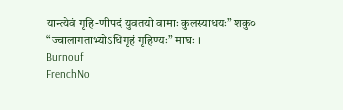यान्त्येवं गृहि-णीपदं युवतयो वामाः कुलस्याधयः” शकु० “ज्वालागताभ्योऽधिगृहं गृहिण्यः” माघः ।
Burnouf
FrenchNo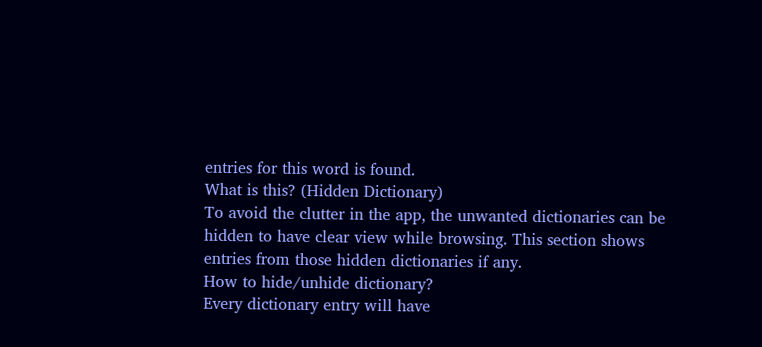entries for this word is found.
What is this? (Hidden Dictionary)
To avoid the clutter in the app, the unwanted dictionaries can be hidden to have clear view while browsing. This section shows entries from those hidden dictionaries if any.
How to hide/unhide dictionary?
Every dictionary entry will have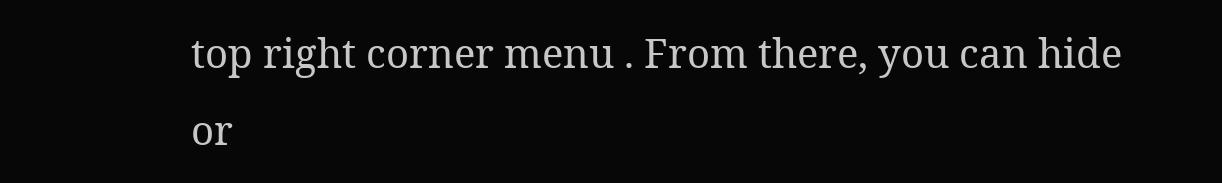top right corner menu . From there, you can hide or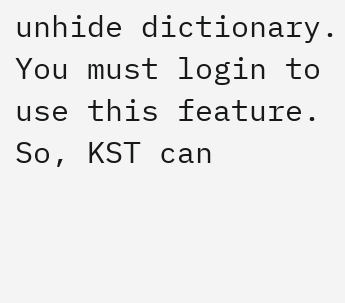unhide dictionary. You must login to use this feature. So, KST can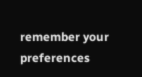remember your preferences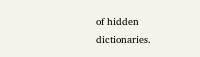of hidden dictionaries.